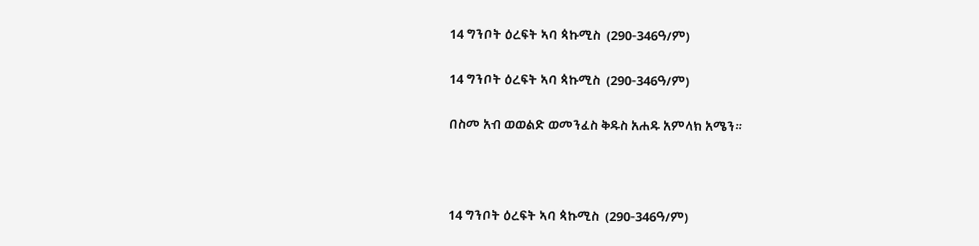14 ግንቦት ዕረፍት ኣባ ጳኩሚስ  (290-346ዓ/ም)

14 ግንቦት ዕረፍት ኣባ ጳኩሚስ  (290-346ዓ/ም)

በስመ አብ ወወልድ ወመንፈስ ቅዱስ አሐዱ አምላክ አሜን።



14 ግንቦት ዕረፍት ኣባ ጳኩሚስ  (290-346ዓ/ም)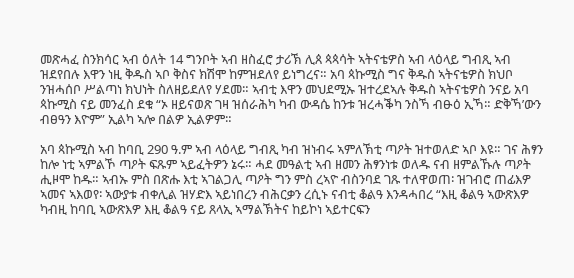መጽሓፈ ስንክሳር ኣብ ዕለት 14 ግንቦት ኣብ ዘስፈሮ ታሪኽ ሊጰ ጳጳሳት ኣትናቴዎስ ኣብ ላዕላይ ግብጺ ኣብ ዝደየበሉ እዋን ነዚ ቅዱስ ኣቦ ቅስና ክሽሞ ከምዝደለየ ይነግረና። አባ ጳኩሚስ ግና ቅዱስ ኣትናቴዎስ ክህቦ ንዝሓሰቦ ሥልጣነ ክህነት ስለዘይደለየ ሃደመ። ኣብቲ እዋን መህደሚኡ ዝተረደኣሉ ቅዱስ ኣትናቴዎስ ንናይ አባ ጳኩሚስ ናይ መንፈስ ደቁ “ኦ ዘይናወጽ ገዛ ዝሰራሕካ ካብ ውዳሴ ከንቱ ዝረሓቕካ ንስኻ ብፁዕ ኢኻ። ድቅኻ’ውን ብፀዓን እዮም” ኢልካ ኣሎ በልዎ ኢልዎም።

አባ ጳኩሚስ ኣብ ከባቢ 290 ዓ.ም ኣብ ላዕላይ ግብጺ ካብ ዝነብሩ ኣምለኽቲ ጣዖት ዝተወለድ ኣቦ እዩ። ገና ሕፃን ከሎ ነቲ ኣምልኾ ጣዖት ፍጹም ኣይፈትዎን ኔሩ። ሓደ መዓልቲ ኣብ ዘመን ሕፃንነቱ ወለዱ ናብ ዘምልኹሉ ጣዖት ሒዞሞ ከዱ። ኣብኡ ምስ በጽሑ እቲ ኣገልጋሊ ጣዖት ግን ምስ ረኣዮ ብስንባደ ገጹ ተለዋወጠ፡ ዝገብሮ ጠፊእዎ ኣመና ኣእወየ፡ ኣውያቱ ብቀሊል ዝሃድእ ኣይነበረን ብሕርቃን ረሲኑ ናብቲ ቆልዓ እንዳሓበረ “እዚ ቆልዓ ኣውጽእዎ ካብዚ ከባቢ ኣውጽእዎ እዚ ቆልዓ ናይ ጸላኢ ኣማልኽትና ከይኮነ ኣይተርፍን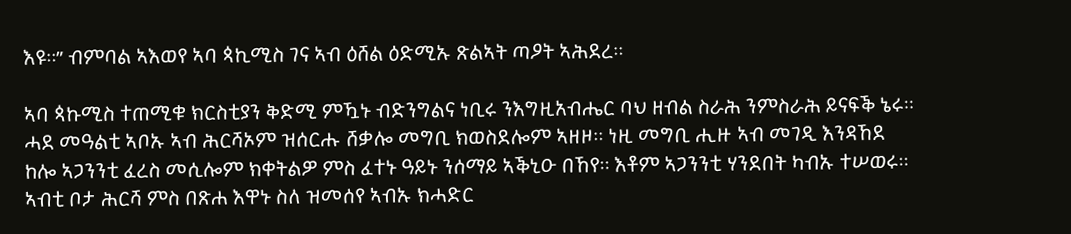እዩ።” ብምባል ኣእወየ ኣባ ጳኪሚስ ገና ኣብ ዕሸል ዕድሚኡ ጽልኣት ጣዖት ኣሕደረ።

ኣባ ጳኩሚስ ተጠሚቁ ክርስቲያን ቅድሚ ምዃኑ ብድንግልና ነቢሩ ንእግዚአብሔር ባህ ዘብል ስራሕ ንምስራሕ ይናፍቕ ኔሩ። ሓደ መዓልቲ ኣቦኡ ኣብ ሕርሻኦም ዝሰርሑ ሸቃሎ መግቢ ክወስደሎም ኣዘዞ። ነዚ መግቢ ሒዙ ኣብ መገዲ እንዳኸደ ከሎ ኣጋንንቲ ፈረስ መሲሎም ክቀትልዎ ምስ ፈተኑ ዓይኑ ንሰማይ ኣቕኒዑ በኸየ። እቶም ኣጋንንቲ ሃንደበት ካብኡ ተሠወሩ። ኣብቲ ቦታ ሕርሻ ምስ በጽሐ እዋኑ ስለ ዝመሰየ ኣብኡ ክሓድር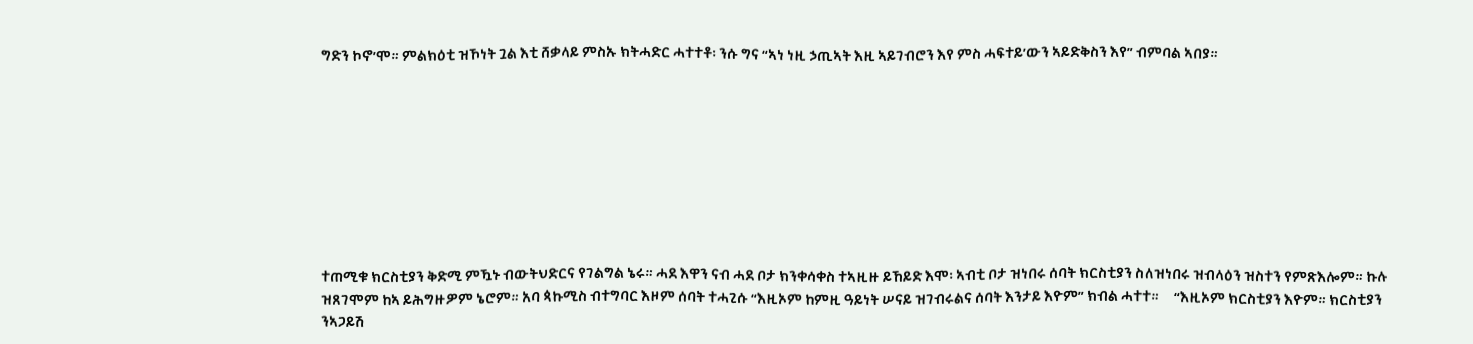ግድን ኮኖ’ሞ። ምልክዕቲ ዝኾነት ጓል እቲ ሸቃላይ ምስኡ ክትሓድር ሓተተቶ፡ ንሱ ግና “ኣነ ነዚ ኃጢኣት እዚ ኣይገብሮን እየ ምስ ሓፍተይ’ውን ኣይድቅስን እየ” ብምባል ኣበያ።









ተጠሚቁ ክርስቲያን ቅድሚ ምዃኑ ብውትህድርና የገልግል ኔሩ። ሓደ እዋን ናብ ሓደ ቦታ ክንቀሳቀስ ተኣዚዙ ይኸይድ እሞ፡ ኣብቲ ቦታ ዝነበሩ ሰባት ክርስቲያን ስለዝነበሩ ዝብላዕን ዝስተን የምጽእሎም። ኩሉ ዝጸገሞም ከኣ ይሕግዙዎም ኔሮም። አባ ጳኩሚስ ብተግባር እዞም ሰባት ተሓጊሱ “እዚኦም ከምዚ ዓይነት ሠናይ ዝገብሩልና ሰባት እንታይ እዮም” ክብል ሓተተ።     “እዚኦም ክርስቲያን እዮም። ክርስቲያን ንኣጋይሽ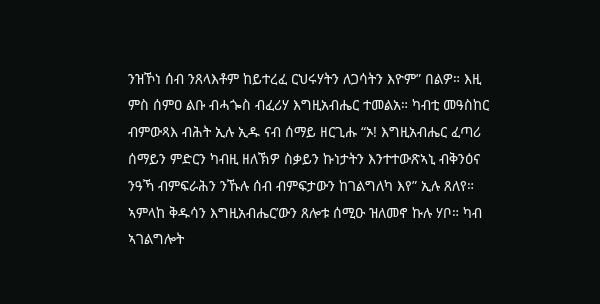ንዝኾነ ሰብ ንጸላእቶም ከይተረፈ ርህሩሃትን ለጋሳትን እዮም” በልዎ። እዚ ምስ ሰምዐ ልቡ ብሓጐስ ብፈሪሃ እግዚአብሔር ተመልአ። ካብቲ መዓስከር ብምውጻእ ብሕት ኢሉ ኢዱ ናብ ሰማይ ዘርጊሑ “ኦ! እግዚአብሔር ፈጣሪ ሰማይን ምድርን ካብዚ ዘለኽዎ ስቃይን ኩነታትን እንተተውጽኣኒ ብቅንዕና ንዓኻ ብምፍራሕን ንኹሉ ሰብ ብምፍታውን ከገልግለካ እየ” ኢሉ ጸለየ። ኣምላከ ቅዱሳን እግዚአብሔር’ውን ጸሎቱ ሰሚዑ ዝለመኖ ኩሉ ሃቦ። ካብ ኣገልግሎት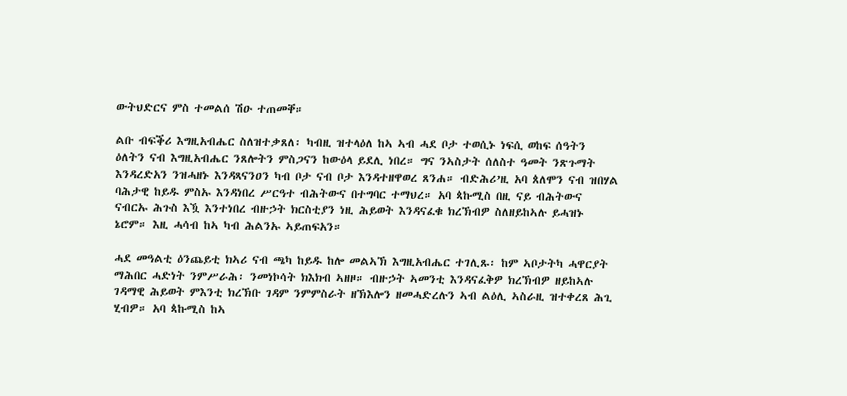ውትህድርና ምስ ተመልሰ ሽዑ ተጠመቐ።

ልቡ ብፍቕሪ እግዚአብሔር ስለዝተቃጸለ፡ ካብዚ ዝተላዕለ ከኣ ኣብ ሓደ ቦታ ተወሲኑ ነፍሲ ወከፍ ሰዓትን ዕለትን ናብ እግዚአብሔር ንጸሎትን ምስጋናን ከውዕላ ይደሊ ነበረ። ግና ንኣስታት ሰለስተ ዓመት ንጽጉማት እንዳረድአን ንዝሓዘኑ እንዳጻናንዐን ካብ ቦታ ናብ ቦታ እንዳተዘዋወረ ጸንሐ። ብድሕሪ’ዚ አባ ጰለሞን ናብ ዝበሃል ባሕታዊ ከይዱ ምስኡ እንዳነበረ ሥርዓተ ብሕትውና በተግባር ተማህረ። አባ ጳኩሚስ በዚ ናይ ብሕትውና ናብርኡ ሕጉስ እዃ እንተነበረ ብዙኃት ክርስቲያን ነዚ ሕይወት እንዳናፈቁ ክረኽብዎ ስለዘይከኣሉ ይሓዝኑ ኔሮም። እዚ ሓሳብ ከኣ ካብ ሕልንኡ ኣይጠፍአን።

ሓደ መዓልቲ ዕንጨይቲ ክኣሪ ናብ ጫካ ከይዱ ከሎ መልኣኽ እግዚአብሔር ተገሊጹ፡ ከም ኣቦታትካ ሓዋርያት ማሕበር ሓድነት ንምሥራሕ፡ ንመነኮሳት ክእክብ ኣዘዞ። ብዙኃት ኣመንቲ እንዳናፈቅዎ ክረኽብዎ ዘይከኣሉ ገዳማዊ ሕይወት ምእንቲ ክረኽቡ ገዳም ንምምስራት ዘኽእሎን ዘመሓድረሉን ኣብ ልዕሊ ኣስራዚ ዝተቀረጸ ሕጊ ሂብዎ። አባ ጳኩሚስ ከኣ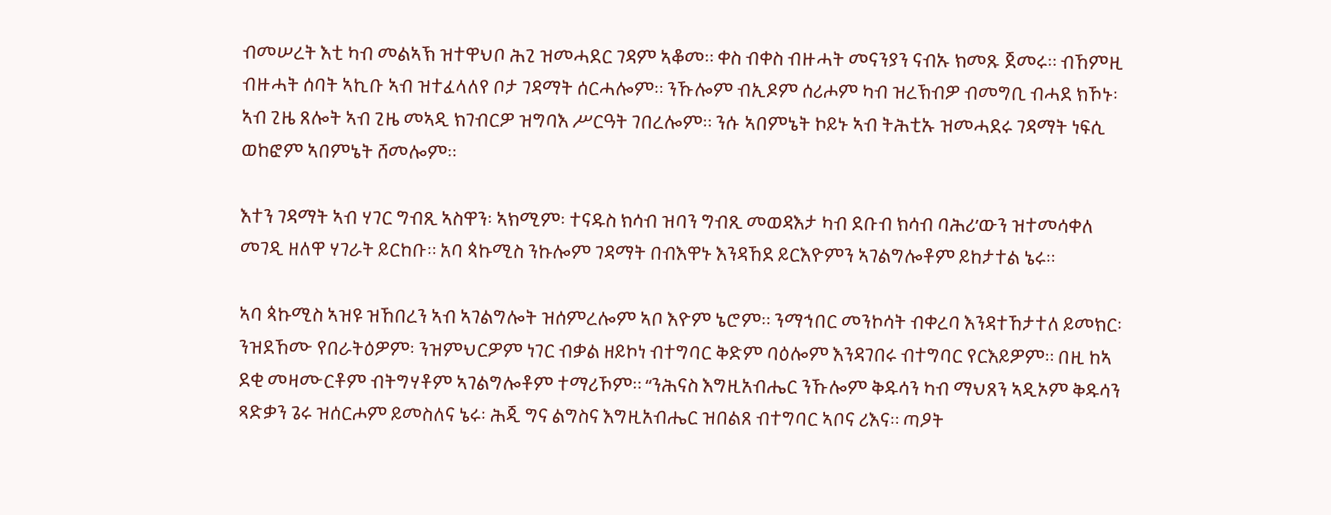ብመሠረት እቲ ካብ መልኣኽ ዝተዋህቦ ሕጊ ዝመሓደር ገዳም ኣቆመ። ቀስ ብቀስ ብዙሓት መናንያን ናብኡ ክመጹ ጀመሩ። ብኸምዚ ብዙሓት ሰባት ኣኪቡ ኣብ ዝተፈላለየ ቦታ ገዳማት ሰርሓሎም። ንኹሎም ብኢዶም ሰሪሖም ካብ ዝረኽብዎ ብመግቢ ብሓደ ክኾኑ፡ ኣብ ጊዜ ጸሎት ኣብ ጊዜ መኣዲ ክገብርዎ ዝግባእ ሥርዓት ገበረሎም። ንሱ ኣበምኔት ኮይኑ ኣብ ትሕቲኡ ዝመሓደሩ ገዳማት ነፍሲ ወከፎም ኣበምኔት ሸመሎም።

እተን ገዳማት ኣብ ሃገር ግብጺ ኣስዋን፡ ኣክሚም፡ ተናዱስ ክሳብ ዝባን ግብጺ መወዳእታ ካብ ደቡብ ክሳብ ባሕሪ’ውን ዝተመሳቀለ መገዲ ዘለዋ ሃገራት ይርከቡ። አባ ጳኩሚስ ንኩሎም ገዳማት በብእዋኑ እንዳኸደ ይርእዮምን ኣገልግሎቶም ይከታተል ኔሩ።

ኣባ ጳኩሚስ ኣዝዩ ዝኸበረን ኣብ ኣገልግሎት ዝሰምረሎም ኣቦ እዮም ኔሮም። ንማኅበር መንኮሳት ብቀረባ እንዳተኸታተለ ይመክር፡ ንዝደኸሙ የበራትዕዎም፡ ንዝምህርዎም ነገር ብቃል ዘይኮነ ብተግባር ቅድም ባዕሎም እንዳገበሩ ብተግባር የርእይዎም። በዚ ከኣ ደቂ መዛሙርቶም ብትግሃቶም ኣገልግሎቶም ተማሪኾም። “ንሕናስ እግዚአብሔር ንኹሎም ቅዱሳን ካብ ማህጸን ኣዲኦም ቅዱሳን ጻድቃን ጌሩ ዝሰርሖም ይመስለና ኔሩ፡ ሕጂ ግና ልግስና እግዚአብሔር ዝበልጸ ብተግባር ኣቦና ሪእና። ጣዖት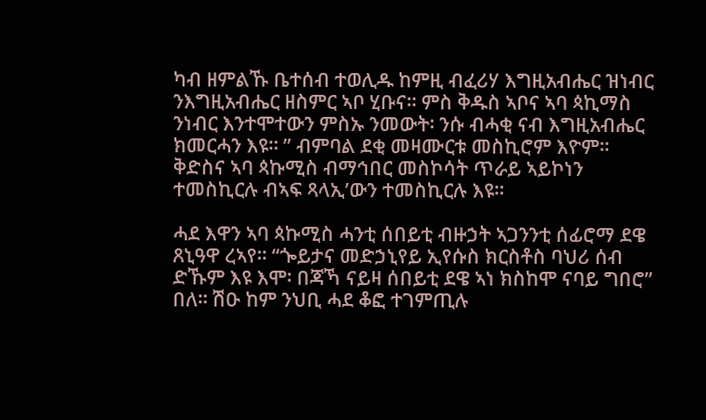ካብ ዘምልኹ ቤተሰብ ተወሊዱ ከምዚ ብፈሪሃ እግዚአብሔር ዝነብር ንእግዚአብሔር ዘስምር ኣቦ ሂቡና። ምስ ቅዱስ ኣቦና ኣባ ጳኪማስ ንነብር እንተሞተውን ምስኡ ንመውት፡ ንሱ ብሓቂ ናብ እግዚአብሔር ክመርሓን እዩ። ” ብምባል ደቂ መዛሙርቱ መስኪሮም እዮም። ቅድስና ኣባ ጳኩሚስ ብማኅበር መስኮሳት ጥራይ ኣይኮነን ተመስኪርሉ ብኣፍ ጻላኢ’ውን ተመስኪርሉ እዩ።

ሓደ እዋን ኣባ ጳኩሚስ ሓንቲ ሰበይቲ ብዙኃት ኣጋንንቲ ሰፊሮማ ደዌ ጸኒዓዋ ረኣየ። “ጐይታና መድኃኒየይ ኢየሱስ ክርስቶስ ባህሪ ሰብ ድኹም እዩ እሞ፡ በጃኻ ናይዛ ሰበይቲ ደዌ ኣነ ክስከሞ ናባይ ግበሮ” በለ። ሽዑ ከም ንህቢ ሓደ ቆፎ ተገምጢሉ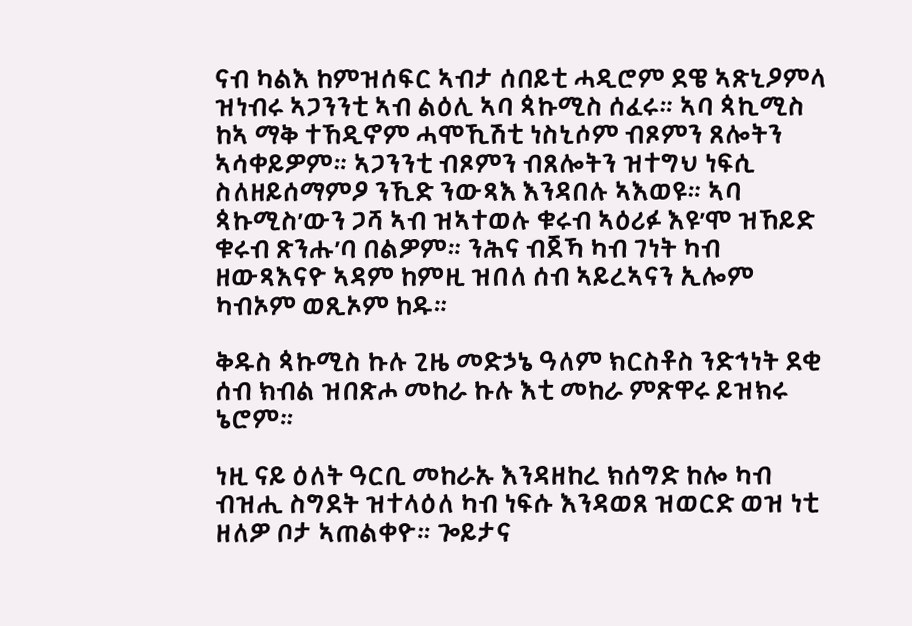ናብ ካልእ ከምዝሰፍር ኣብታ ሰበይቲ ሓዲሮም ደዌ ኣጽኒዖምላ ዝነብሩ ኣጋንንቲ ኣብ ልዕሊ ኣባ ጳኩሚስ ሰፈሩ። ኣባ ጳኪሚስ ከኣ ማቅ ተኸዲኖም ሓሞኺሽቲ ነስኒሶም ብጾምን ጸሎትን ኣሳቀይዎም። ኣጋንንቲ ብጾምን ብጸሎትን ዝተግህ ነፍሲ ስለዘይሰማምዖ ንኺድ ንውጻእ እንዳበሉ ኣእወዩ። ኣባ ጳኩሚስ’ውን ጋሻ ኣብ ዝኣተወሉ ቁሩብ ኣዕሪፉ እዩ’ሞ ዝኸይድ ቁሩብ ጽንሑ’ባ በልዎም። ንሕና ብጀኻ ካብ ገነት ካብ ዘውጻእናዮ ኣዳም ከምዚ ዝበለ ሰብ ኣይረኣናን ኢሎም ካብኦም ወጺኦም ከዱ።

ቅዱስ ጳኩሚስ ኩሉ ጊዜ መድኃኔ ዓለም ክርስቶስ ንድኅነት ደቂ ሰብ ክብል ዝበጽሖ መከራ ኩሉ እቲ መከራ ምጽዋሩ ይዝክሩ ኔሮም።

ነዚ ናይ ዕለት ዓርቢ መከራኡ እንዳዘከረ ክሰግድ ከሎ ካብ ብዝሒ ስግደት ዝተላዕለ ካብ ነፍሱ እንዳወጸ ዝወርድ ወዝ ነቲ ዘለዎ ቦታ ኣጠልቀዮ። ጐይታና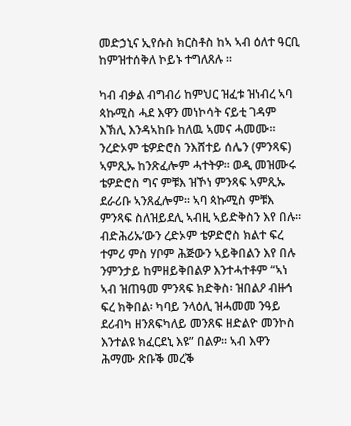መድኃኒና ኢየሱስ ክርስቶስ ከኣ ኣብ ዕለተ ዓርቢ ከምዝተሰቅለ ኮይኑ ተግለጸሉ ።

ካብ ብቃል ብግብሪ ከምህር ዝፈቱ ዝነብረ ኣባ ጳኩሚስ ሓደ እዋን መነኮሳት ናይቲ ገዳም እኽሊ እንዳኣከቡ ከለዉ ኣመና ሓመሙ። ንረድኦም ቴዎድሮስ ንእሸተይ ሰሌን (ምንጻፍ) ኣምጺኡ ከንጽፈሎም ሓተትዎ። ወዲ መዝሙሩ ቴዎድሮስ ግና ምቹእ ዝኾነ ምንጻፍ ኣምጺኡ ደራሪቡ ኣንጸፈሎም። ኣባ ጳኩሚስ ምቹእ ምንጻፍ ስለዝይደሊ ኣብዚ ኣይድቅስን እየ በሉ። ብድሕሪኡ’ውን ረድኦም ቴዎድሮስ ክልተ ፍረ ተምሪ ምስ ሃቦም ሕጅውን ኣይቅበልን እየ በሉ ንምንታይ ከምዘይቅበልዎ እንተሓተቶም “ኣነ ኣብ ዝጠዓመ ምንጻፍ ክድቅስ፡ ዝበልዖ ብዙኅ ፍረ ክቅበል፡ ካባይ ንላዕሊ ዝሓመመ ንዓይ ደሪብካ ዘንጸፍካለይ መንጸፍ ዘድልዮ መንኮስ እንተልዩ ክፈርደኒ እዩ” በልዎ። ኣብ እዋን ሕማሙ ጽቡቕ መረቕ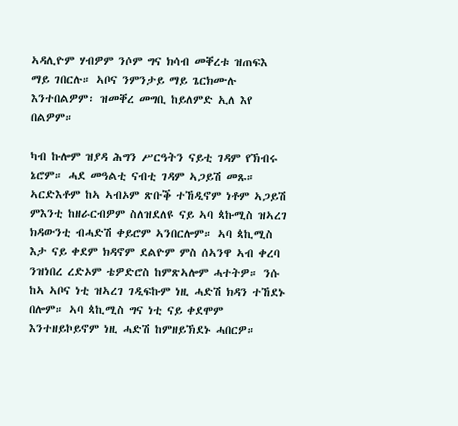ኣዳሊዮም ሃብዎም ንሶም ግና ክሳብ መቐረቱ ዝጠፍእ ማይ ገበርሉ። ኣቦና ንምንታይ ማይ ጌርክሙሉ እንተበልዎም፡ ዝመቐረ መግቢ ከይለምድ ኢለ እየ በልዎም።

ካብ ኩሎም ዝያዳ ሕግን ሥርዓትን ናይቲ ገዳም የኽብሩ ኔሮም። ሓደ መዓልቲ ናብቲ ገዳም ኣጋይሽ መጹ። ኣርድእቶም ከኣ ኣብኦም ጽቡቕ ተኸዲኖም ነቶም ኣጋይሽ ምእንቲ ከዘራርብዎም ስለዝደለዩ ናይ ኣባ ጳኩሚስ ዝኣረገ ክዳውንቲ ብሓድሽ ቀይሮም ኣንበርሎም። ኣባ ጳኪሚስ እታ ናይ ቀደም ክዳኖም ደልዮም ምስ ሰኣንዋ ኣብ ቀረባ ንዝነበረ ረድኦም ቴዎድሮስ ከምጽኣሎም ሓተትዎ። ንሱ ከኣ ኣቦና ነቲ ዝኣረገ ገዲፍኩም ነዚ ሓድሽ ክዳን ተኸደኑ በሎም። ኣባ ጳኪሚስ ግና ነቲ ናይ ቀደሞም እንተዘይኮይኖም ነዚ ሓድሽ ከምዘይኽደኑ ሓበርዎ።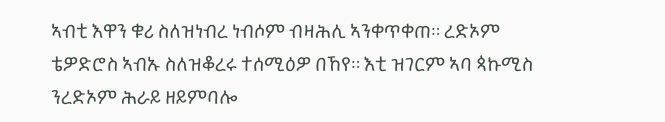ኣብቲ እዋን ቁሪ ስለዝነብረ ነብሶም ብዛሕሊ ኣንቀጥቀጠ። ረድኦም ቴዎድሮስ ኣብኡ ስለዝቆረሩ ተሰሚዕዎ በኸየ። እቲ ዝገርም ኣባ ጳኩሚስ ንረድኦም ሕራይ ዘይምባሎ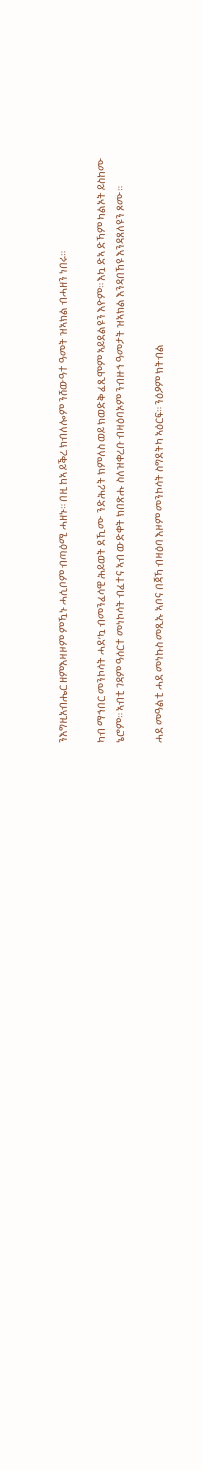ንእግዚአብሔር ዘምእዛዞም ምዃኑ ሓሲቦም ብጣዕሚ ሓዘኑ። በዚ ከኣ ይቕረ ክብለሎም ንሸውዓተ ዓመት ዝኣክል ብሓዘን ነበሩ።

ካብ ማኅበር መንኮሳት ሓደ’ኳ ብመንፈሳዊ ሕይወት ደኺሙ ንድሕሪት ክምለስ ወይ ክወድቅ ፈጺሞም ኣይደልዩን እዮም። እኳ ድኣ ድኻም ካልኦት ይስከሙ ኔሮም። ኣብቲ ገዳም ዓሰርተ መነኮሳት ብፈተና ኣብ ውድቀት ክበጽሑ ስለዝቀረቡ ብዛዕባኦም ንብዙኅ ዓመታት ዝኣክል እንዳበኸዩ እንዳጸለዩን ጾሙ።

ሓደ መዓልቲ ሓደ መነኩስ መጺኡ ኣቦና በጃኻ ብዛዕባ እዞም መንኮሳት ስግደትካ ኣዕርፍ። ንዕዖም ክትብል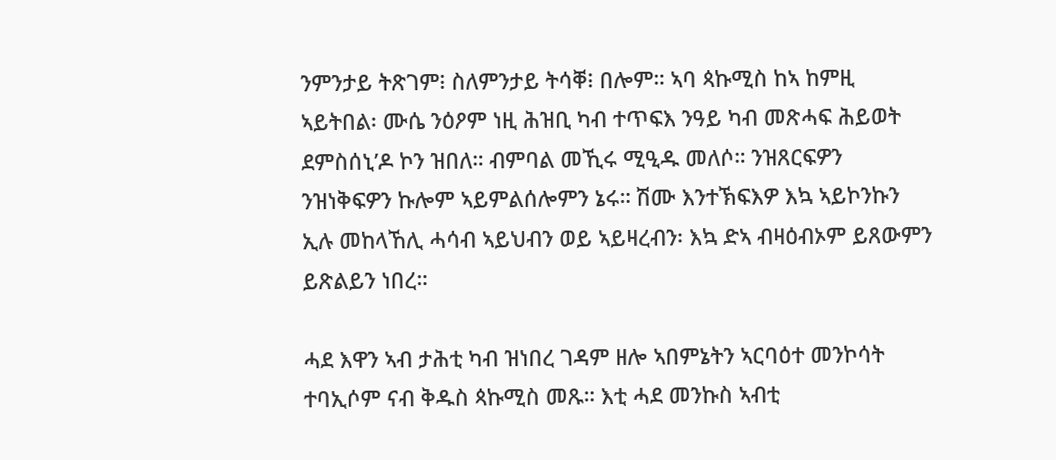ንምንታይ ትጽገም፧ ስለምንታይ ትሳቐ፧ በሎም። ኣባ ጳኩሚስ ከኣ ከምዚ ኣይትበል፡ ሙሴ ንዕዖም ነዚ ሕዝቢ ካብ ተጥፍእ ንዓይ ካብ መጽሓፍ ሕይወት ደምስሰኒ’ዶ ኮን ዝበለ። ብምባል መኺሩ ሚዒዱ መለሶ። ንዝጸርፍዎን ንዝነቅፍዎን ኩሎም ኣይምልሰሎምን ኔሩ። ሽሙ እንተኽፍእዎ እኳ ኣይኮንኩን ኢሉ መከላኸሊ ሓሳብ ኣይህብን ወይ ኣይዛረብን፡ እኳ ድኣ ብዛዕብኦም ይጸውምን ይጽልይን ነበረ።

ሓደ እዋን ኣብ ታሕቲ ካብ ዝነበረ ገዳም ዘሎ ኣበምኔትን ኣርባዕተ መንኮሳት ተባኢሶም ናብ ቅዱስ ጳኩሚስ መጹ። እቲ ሓደ መንኩስ ኣብቲ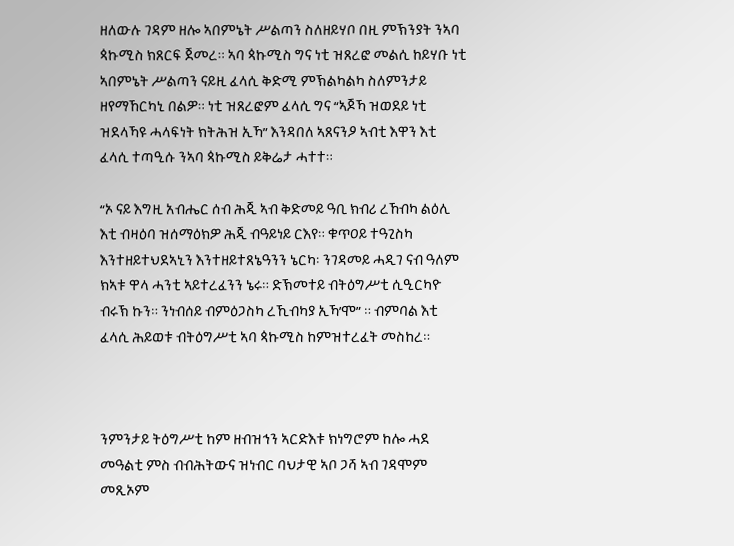ዘለውሉ ገዳም ዘሎ ኣበምኔት ሥልጣን ስለዘይሃቦ በዚ ምኽንያት ንኣባ ጳኩሚስ ክጸርፍ ጀመረ። ኣባ ጳኩሚስ ግና ነቲ ዝጸረፎ መልሲ ከይሃቡ ነቲ ኣበምኔት ሥልጣን ናይዚ ፈላሲ ቅድሚ ምኽልካልካ ስለምንታይ ዘየማኸርካኒ በልዎ። ነቲ ዝጸረፎም ፈላሲ ግና “ኣጆኻ ዝወደይ ነቲ ዝደላኻዩ ሓላፍነት ክትሕዝ ኢኻ” እንዳበለ ኣጸናንዖ ኣብቲ እዋን እቲ ፈላሲ ተጣዒሱ ንኣባ ጳኩሚስ ይቅሬታ ሓተተ።

“ኦ ናይ እግዚ አብሔር ሰብ ሕጂ ኣብ ቅድመይ ዓቢ ክብሪ ረኸብካ ልዕሊ እቲ ብዛዕባ ዝሰማዕክዎ ሕጂ ብዓይነይ ርእየ። ቁጥዐይ ተዓጊስካ እንተዘይተህደኣኒን እንተዘይተጸኔዓንን ኔርካ፡ ንገዳመይ ሓዲገ ናብ ዓለም ክኣቱ ዋላ ሓንቲ ኣይተረፈንን ኔሩ። ድኽመተይ ብትዕግሥቲ ሲዒርካዮ ብሩኽ ኩን። ንነብሰይ ብምዕጋስካ ረኺብካያ ኢኻ’ሞ” ። ብምባል እቲ ፈላሲ ሕይወቱ ብትዕግሥቲ ኣባ ጳኩሚስ ከምዝተረፈት መስከረ።



ንምንታይ ትዕግሥቲ ከም ዘብዝኅን ኣርድእቱ ክነግሮም ከሎ ሓደ መዓልቲ ምስ ብብሕትውና ዝነብር ባህታዊ ኣቦ ጋሻ ኣብ ገዳሞም መጺኦም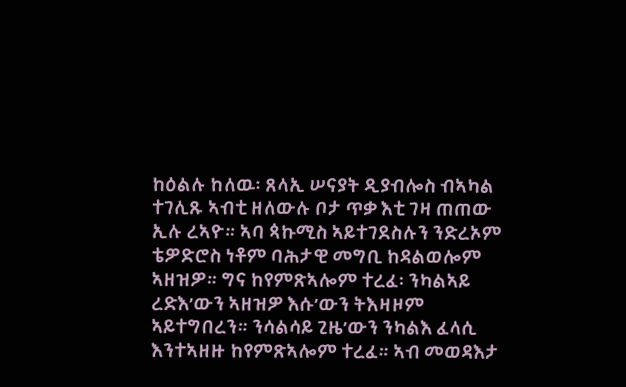ከዕልሉ ከለዉ፡ ጸላኢ ሠናያት ዲያብሎስ ብኣካል ተገሊጹ ኣብቲ ዘለውሉ ቦታ ጥቃ እቲ ገዛ ጠጠው ኢሉ ረኣዮ። ኣባ ጳኩሚስ ኣይተገደስሉን ንድረኦም ቴዎድሮስ ነቶም ባሕታዊ መግቢ ከዳልወሎም ኣዘዝዎ። ግና ከየምጽኣሎም ተረፈ፡ ንካልኣይ ረድእ’ውን ኣዘዝዎ እሱ’ውን ትእዛዞም ኣይተግበረን። ንሳልሳይ ጊዜ’ውን ንካልእ ፈላሲ እንተኣዘዙ ከየምጽኣሎም ተረፈ። ኣብ መወዳእታ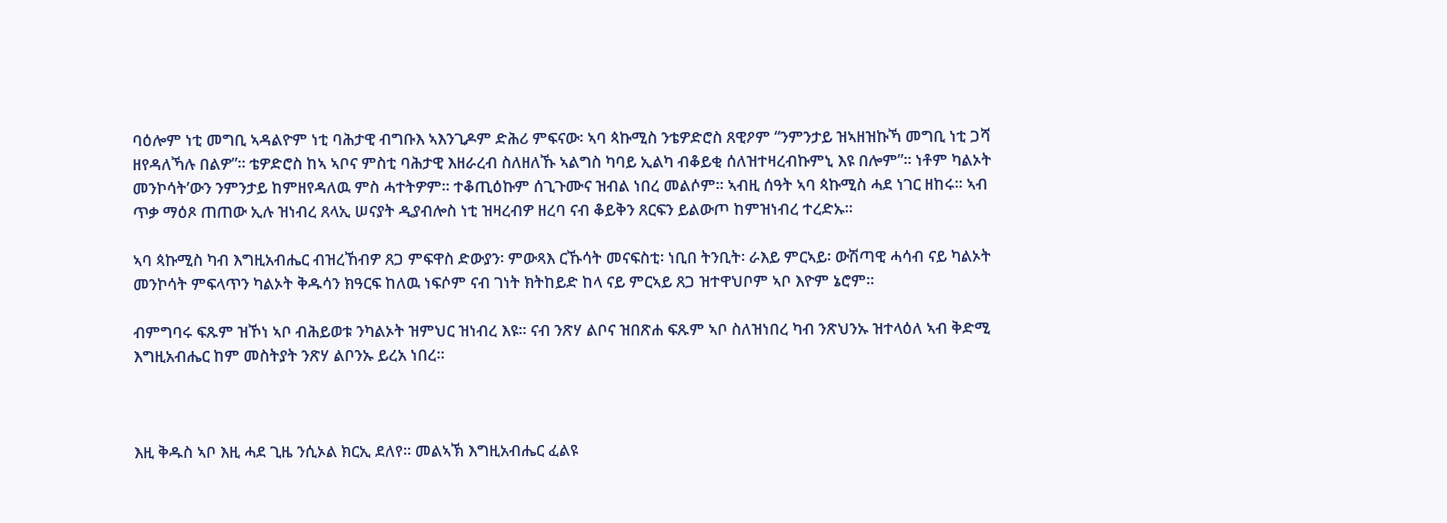ባዕሎም ነቲ መግቢ ኣዳልዮም ነቲ ባሕታዊ ብግቡእ ኣእንጊዶም ድሕሪ ምፍናው፡ ኣባ ጳኩሚስ ንቴዎድሮስ ጸዊዖም “ንምንታይ ዝኣዘዝኩኻ መግቢ ነቲ ጋሻ ዘየዳለኻሉ በልዎ”። ቴዎድሮስ ከኣ ኣቦና ምስቲ ባሕታዊ እዘራረብ ስለዘለኹ ኣልግስ ካባይ ኢልካ ብቆይቂ ሰለዝተዛረብኩምኒ እዩ በሎም”። ነቶም ካልኦት መንኮሳት’ውን ንምንታይ ከምዘየዳለዉ ምስ ሓተትዎም። ተቆጢዕኩም ሰጊጉሙና ዝብል ነበረ መልሶም። ኣብዚ ሰዓት ኣባ ጳኩሚስ ሓደ ነገር ዘከሩ። ኣብ ጥቃ ማዕጾ ጠጠው ኢሉ ዝነብረ ጸላኢ ሠናያት ዲያብሎስ ነቲ ዝዛረብዎ ዘረባ ናብ ቆይቅን ጸርፍን ይልውጦ ከምዝነብረ ተረድኡ።

ኣባ ጳኩሚስ ካብ እግዚአብሔር ብዝረኸብዎ ጸጋ ምፍዋስ ድውያን፡ ምውጻእ ርኹሳት መናፍስቲ፡ ነቢበ ትንቢት፡ ራእይ ምርኣይ፡ ውሽጣዊ ሓሳብ ናይ ካልኦት መንኮሳት ምፍላጥን ካልኦት ቅዱሳን ክዓርፍ ከለዉ ነፍሶም ናብ ገነት ክትከይድ ከላ ናይ ምርኣይ ጸጋ ዝተዋህቦም ኣቦ እዮም ኔሮም።

ብምግባሩ ፍጹም ዝኾነ ኣቦ ብሕይወቱ ንካልኦት ዝምህር ዝነብረ እዩ። ናብ ንጽሃ ልቦና ዝበጽሐ ፍጹም ኣቦ ስለዝነበረ ካብ ንጽህንኡ ዝተላዕለ ኣብ ቅድሚ እግዚአብሔር ከም መስትያት ንጽሃ ልቦንኡ ይረአ ነበረ።



እዚ ቅዱስ ኣቦ እዚ ሓደ ጊዜ ንሲኦል ክርኢ ደለየ። መልኣኽ እግዚአብሔር ፈልዩ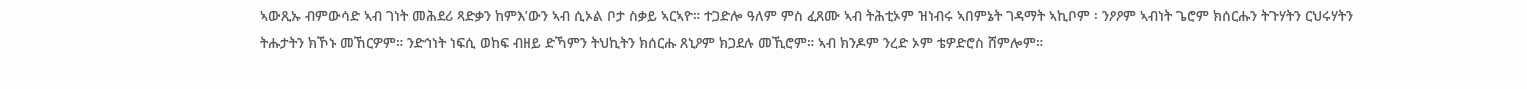ኣውጺኡ ብምውሳድ ኣብ ገነት መሕደሪ ጻድቃን ከምእ’ውን ኣብ ሲኦል ቦታ ስቃይ ኣርኣዮ። ተጋድሎ ዓለም ምስ ፈጸሙ ኣብ ትሕቲኦም ዝነብሩ ኣበምኔት ገዳማት ኣኪቦም ፡ ንዖዖም ኣብነት ጌሮም ክሰርሑን ትጉሃትን ርህሩሃትን ትሑታትን ክኾኑ መኸርዎም። ንድኅነት ነፍሲ ወከፍ ብዘይ ድኻምን ትህኪትን ክሰርሑ ጸኒዖም ክጋደሉ መኺሮም። ኣብ ክንዶም ንረድ ኦም ቴዎድሮስ ሸምሎም።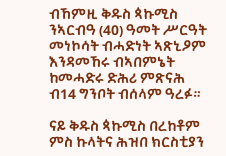ብኸምዚ ቅዱስ ጳኩሚስ ንኣርብዓ (40) ዓመት ሥርዓት መነኮሳት ብሓድነት ኣጽኒዖም እንዳመኸሩ ብኣበምኔት ከመሓድሩ ድሕሪ ምጽናሕ  ብ14 ግንቦት ብሰላም ዓረፉ።

ናይ ቅዱስ ጳኩሚስ በረከቶም ምስ ኩላትና ሕዝበ ክርስቲያን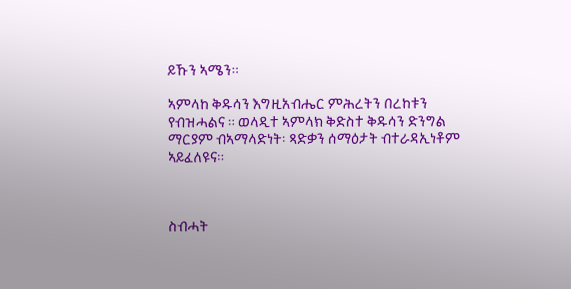ይኹን ኣሜን።

ኣምላከ ቅዱሳን እግዚአብሔር ምሕረትን በረከቱን የብዝሓልና ። ወላዲተ ኣምላክ ቅድስተ ቅዱሳን ድንግል ማርያም ብኣማላድነት፡ ጻድቃን ሰማዕታት ብተራዳኢነቶም ኣይፈለዩና።



ስብሓት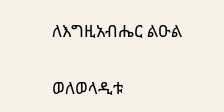ለእግዚአብሔር ልዑል

ወለወላዲቱ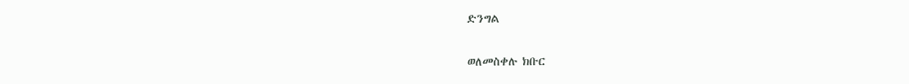ድንግል

ወለመስቀሉ ክቡር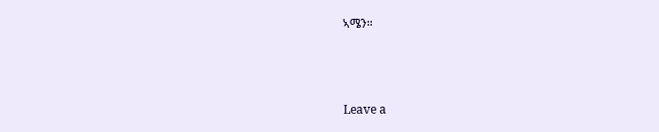ኣሜን።



Leave a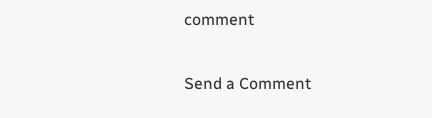comment

Send a Comment